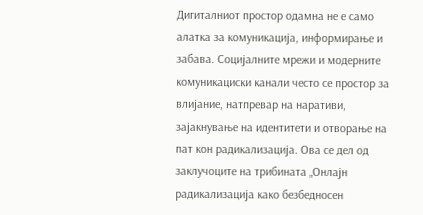Дигиталниот простор одамна не е само алатка за комуникација, информирање и забава. Социјалните мрежи и модерните комуникациски канали често се простор за влијание, натпревар на наративи, зајакнување на идентитети и отворање на пат кон радикализација. Ова се дел од заклучоците на трибината „Онлајн радикализација како безбедносен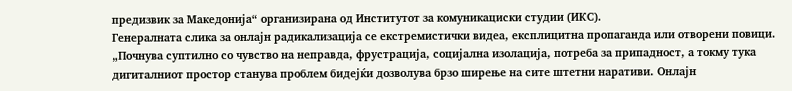предизвик за Македонија“ организирана од Институтот за комуникациски студии (ИКС).
Генералната слика за онлајн радикализација се екстремистички видеа, експлицитна пропаганда или отворени повици.
„Почнува суптилно со чувство на неправда, фрустрација, социјална изолација, потреба за припадност, а токму тука дигиталниот простор станува проблем бидејќи дозволува брзо ширење на сите штетни наративи. Онлајн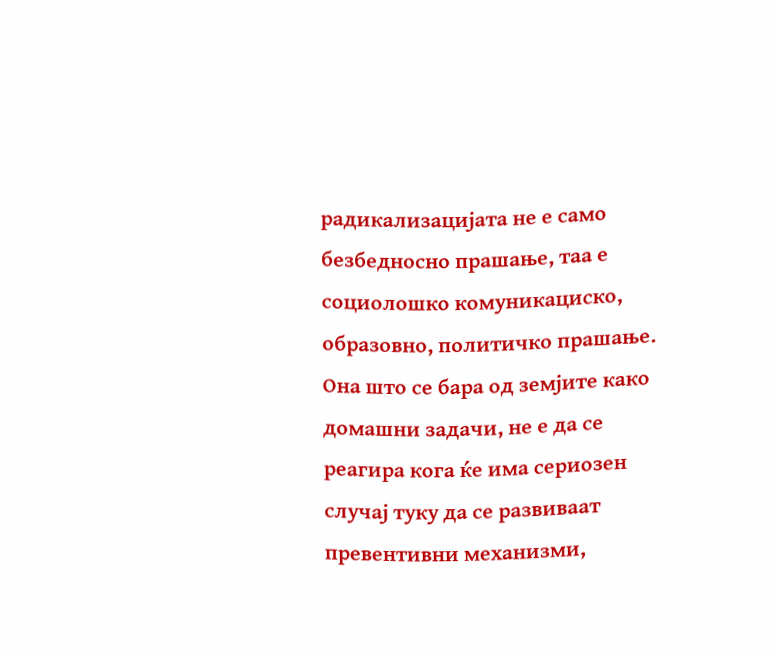радикализацијата не е само безбедносно прашање, таа е социолошко комуникациско, образовно, политичко прашање. Она што се бара од земјите како домашни задачи, не е да се реагира кога ќе има сериозен случај туку да се развиваат превентивни механизми,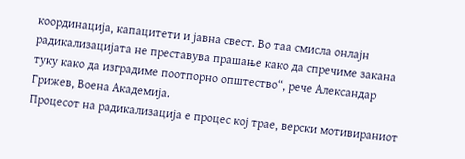координација, капацитети и јавна свест. Во таа смисла онлајн радикализацијата не преставува прашање како да спречиме закана туку како да изградиме поотпорно општество“, рече Александар Грижев, Воена Академија.
Процесот на радикализација е процес кој трае, верски мотивираниот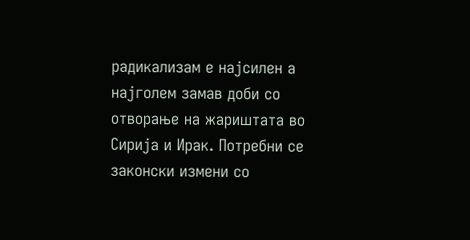радикализам е најсилен а најголем замав доби со отворање на жариштата во Сирија и Ирак. Потребни се законски измени со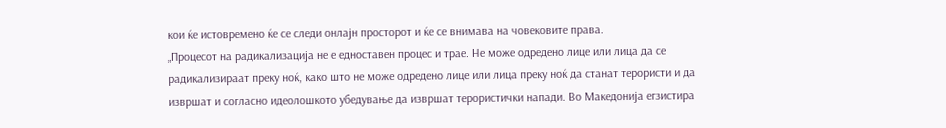кои ќе истовремено ќе се следи онлајн просторот и ќе се внимава на човековите права.
„Процесот на радикализација не е едноставен процес и трае. Не може одредено лице или лица да се радикализираат преку ноќ, како што не може одредено лице или лица преку ноќ да станат терористи и да извршат и согласно идеолошкото убедување да извршат терористички напади. Во Македонија егзистира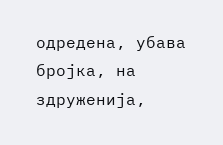одредена, убава бројка, на здруженија,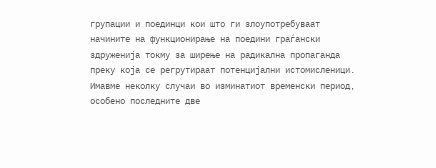групации и поединци кои што ги злоупотребуваат начините на функционирање на поедини граѓански здруженија токму за ширење на радикална пропаганда преку која се регрутираат потенцијални истомисленици. Имавме неколку случаи во изминатиот временски период, особено последните две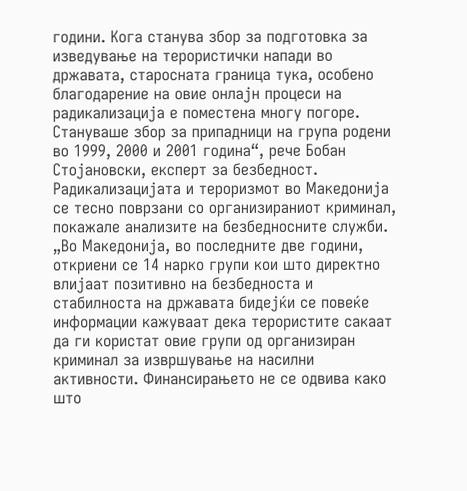години. Кога станува збор за подготовка за изведување на терористички напади во државата, старосната граница тука, особено благодарение на овие онлајн процеси на радикализација е поместена многу погоре. Стануваше збор за припадници на група родени во 1999, 2000 и 2001 година“, рече Бобан Стојановски, експерт за безбедност.
Радикализацијата и тероризмот во Македонија се тесно поврзани со организираниот криминал, покажале анализите на безбедносните служби.
„Во Македонија, во последните две години, откриени се 14 нарко групи кои што директно влијаат позитивно на безбедноста и стабилноста на државата бидејќи се повеќе информации кажуваат дека терористите сакаат да ги користат овие групи од организиран криминал за извршување на насилни активности. Финансирањето не се одвива како што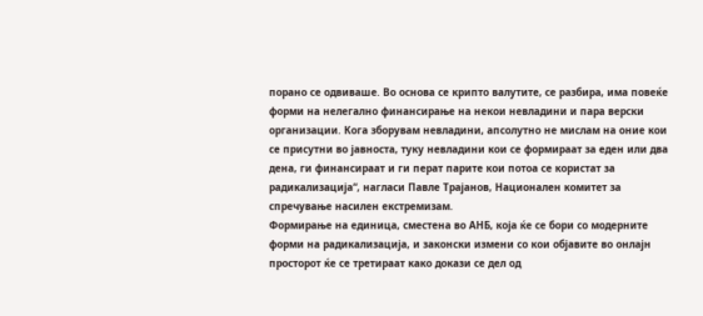порано се одвиваше. Во основа се крипто валутите, се разбира, има повеќе форми на нелегално финансирање на некои невладини и пара верски организации. Кога зборувам невладини, апсолутно не мислам на оние кои се присутни во јавноста, туку невладини кои се формираат за еден или два дена, ги финансираат и ги перат парите кои потоа се користат за радикализација“, нагласи Павле Трајанов, Национален комитет за спречување насилен екстремизам.
Формирање на единица, сместена во АНБ, која ќе се бори со модерните форми на радикализација, и законски измени со кои објавите во онлајн просторот ќе се третираат како докази се дел од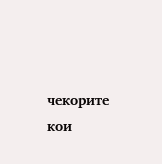чекорите кои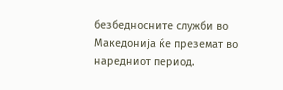безбедносните служби во Македонија ќе преземат во наредниот период.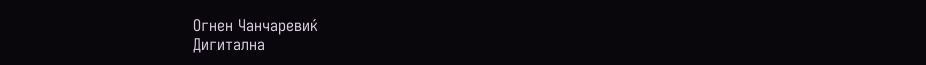Огнен Чанчаревиќ
Дигитална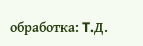обработка: T.Д.